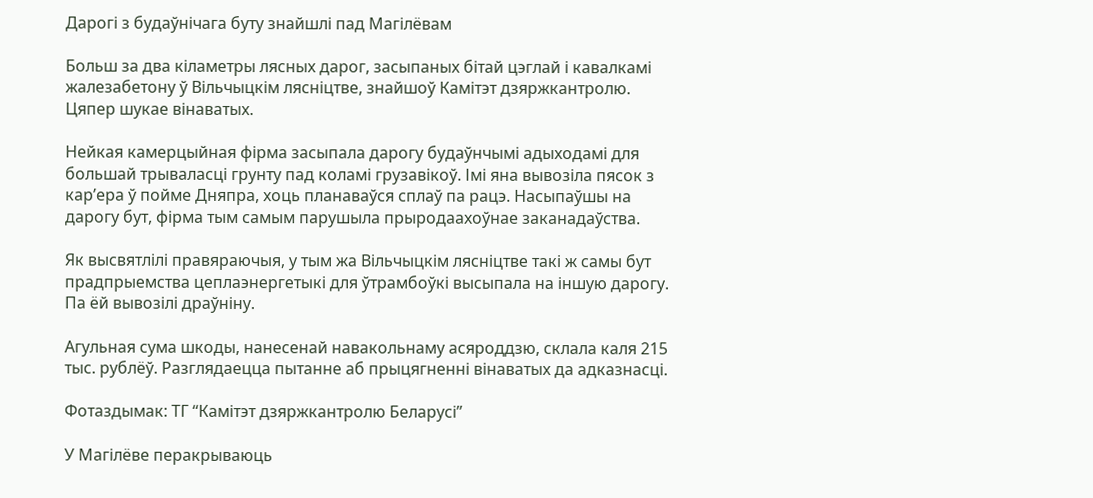Дарогі з будаўнічага буту знайшлі пад Магілёвам

Больш за два кіламетры лясных дарог, засыпаных бітай цэглай і кавалкамі жалезабетону ў Вільчыцкім лясніцтве, знайшоў Камітэт дзяржкантролю. Цяпер шукае вінаватых.

Нейкая камерцыйная фірма засыпала дарогу будаўнчымі адыходамі для большай трываласці грунту пад коламі грузавікоў. Імі яна вывозіла пясок з кар’ера ў пойме Дняпра, хоць планаваўся сплаў па рацэ. Насыпаўшы на дарогу бут, фірма тым самым парушыла прыродаахоўнае заканадаўства.

Як высвятлілі правяраючыя, у тым жа Вільчыцкім лясніцтве такі ж самы бут прадпрыемства цеплаэнергетыкі для ўтрамбоўкі высыпала на іншую дарогу. Па ёй вывозілі драўніну.

Агульная сума шкоды, нанесенай навакольнаму асяроддзю, склала каля 215 тыс. рублёў. Разглядаецца пытанне аб прыцягненні вінаватых да адказнасці.

Фотаздымак: ТГ “Камітэт дзяржкантролю Беларусі”

У Магілёве перакрываюць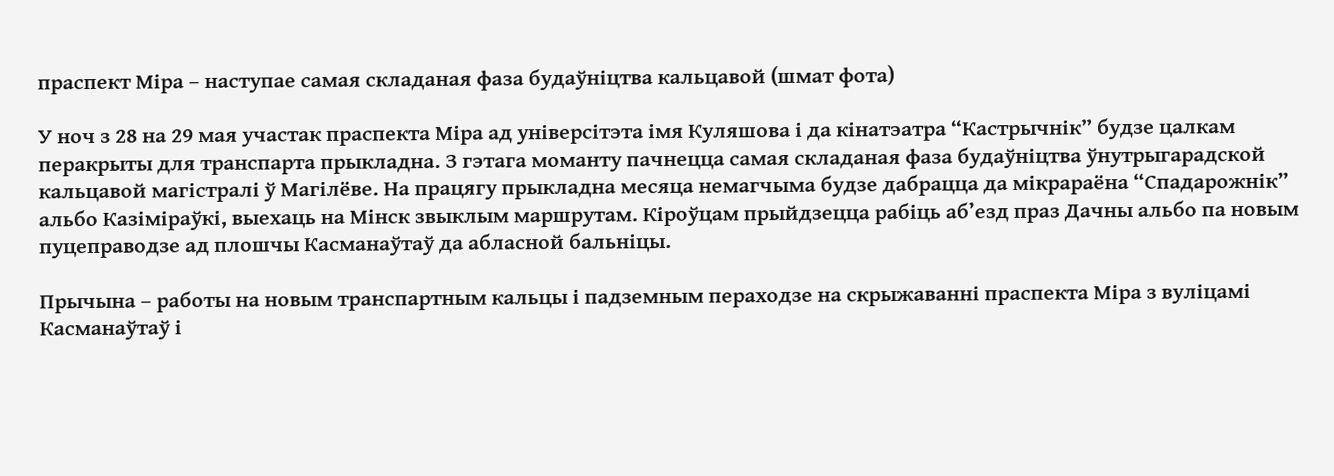праспект Міра – наступае самая складаная фаза будаўніцтва кальцавой (шмат фота)

У ноч з 28 на 29 мая участак праспекта Міра ад універсітэта імя Куляшова і да кінатэатра “Кастрычнік” будзе цалкам перакрыты для транспарта прыкладна. З гэтага моманту пачнецца самая складаная фаза будаўніцтва ўнутрыгарадской кальцавой магістралі ў Магілёве. На працягу прыкладна месяца немагчыма будзе дабрацца да мікрараёна “Спадарожнік” альбо Казіміраўкі, выехаць на Мінск звыклым маршрутам. Кіроўцам прыйдзецца рабіць аб’езд праз Дачны альбо па новым пуцеправодзе ад плошчы Касманаўтаў да абласной бальніцы.

Прычына – работы на новым транспартным кальцы і падземным пераходзе на скрыжаванні праспекта Міра з вуліцамі Касманаўтаў і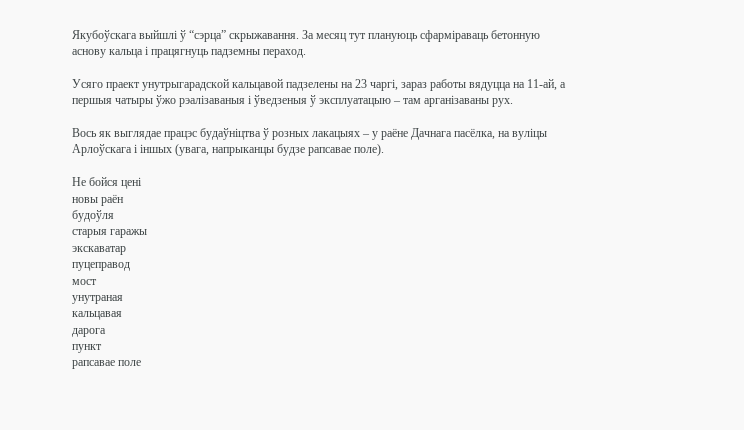Якубоўскага выйшлі ў “сэрца” скрыжавання. За месяц тут плануюць сфарміраваць бетонную аснову кальца і працягнуць падземны пераход.

Усяго праект унутрыгарадской кальцавой падзелены на 23 чаргі, зараз работы вядуцца на 11-ай, а першыя чатыры ўжо рэалізаваныя і ўведзеныя ў эксплуатацыю – там арганізаваны рух.

Вось як выглядае працэс будаўніцтва ў розных лакацыях – у раёне Дачнага пасёлка, на вуліцы Арлоўскага і іншых (увага, напрыканцы будзе рапсавае поле).

Не бойся цені
новы раён
будоўля
старыя гаражы
экскаватар
пуцеправод
мост
унутраная
кальцавая
дарога
пункт
рапсавае поле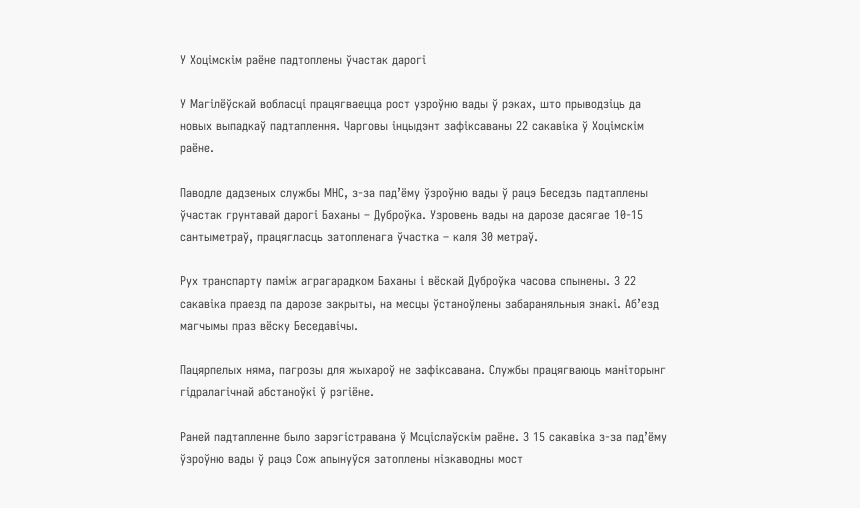У Хоцімскім раёне падтоплены ўчастак дарогі

У Магілёўскай вобласці працягваецца рост узроўню вады ў рэках, што прыводзіць да новых выпадкаў падтаплення. Чарговы інцыдэнт зафіксаваны 22 сакавіка ў Хоцімскім раёне.

Паводле дадзеных службы МНС, з-за пад’ёму ўзроўню вады ў рацэ Беседзь падтаплены ўчастак грунтавай дарогі Баханы – Дуброўка. Узровень вады на дарозе дасягае 10-15 сантыметраў, працягласць затопленага ўчастка – каля 30 метраў.

Рух транспарту паміж аграгарадком Баханы і вёскай Дуброўка часова спынены. З 22 сакавіка праезд па дарозе закрыты, на месцы ўстаноўлены забараняльныя знакі. Аб’езд магчымы праз вёску Беседавічы.

Пацярпелых няма, пагрозы для жыхароў не зафіксавана. Службы працягваюць маніторынг гідралагічнай абстаноўкі ў рэгіёне.

Раней падтапленне было зарэгістравана ў Мсціслаўскім раёне. З 15 сакавіка з-за пад’ёму ўзроўню вады ў рацэ Сож апынуўся затоплены нізкаводны мост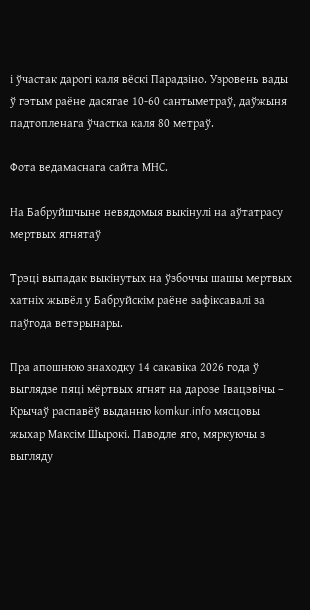і ўчастак дарогі каля вёскі Парадзіно. Узровень вады ў гэтым раёне дасягае 10-60 сантыметраў, даўжыня падтопленага ўчастка каля 80 метраў.

Фота ведамаснага сайта МНС.

На Бабруйшчыне невядомыя выкінулі на аўтатрасу мертвых ягнятаў

Трэці выпадак выкінутых на ўзбоччы шашы мертвых хатніх жывёл у Бабруйскім раёне зафіксавалі за паўгода ветэрынары.

Пра апошнюю знаходку 14 сакавіка 2026 года ў выглядзе пяці мёртвых ягнят на дарозе Івацэвічы – Крычаў распавёў выданню komkur.info мясцовы жыхар Максім Шырокі. Паводле яго, мяркуючы з выгляду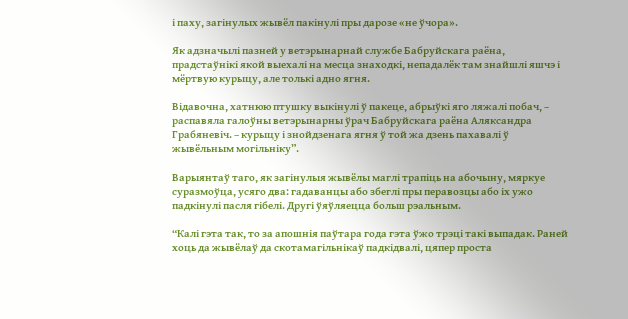і паху, загінулых жывёл пакінулі пры дарозе «не ўчора».

Як адзначылі пазней у ветэрынарнай службе Бабруйскага раёна, прадстаўнікі якой выехалі на месца знаходкі, непадалёк там знайшлі яшчэ і мёртвую курыцу, але толькі адно ягня.

Відавочна, хатнюю птушку выкінулі ў пакеце, абрыўкі яго ляжалі побач, – распавяла галоўны ветэрынарны ўрач Бабруйскага раёна Аляксандра Грабяневіч. – курыцу і знойдзенага ягня ў той жа дзень пахавалі ў жывёльным могільніку”.

Варыянтаў таго, як загінулыя жывёлы маглі трапіць на абочыну, мяркуе суразмоўца, усяго два: гадаванцы або збеглі пры перавозцы або іх ужо падкінулі пасля гібелі. Другі ўяўляецца больш рэальным.

“Калі гэта так, то за апошнія паўтара года гэта ўжо трэці такі выпадак. Раней хоць да жывёлаў да скотамагільнікаў падкідвалі, цяпер проста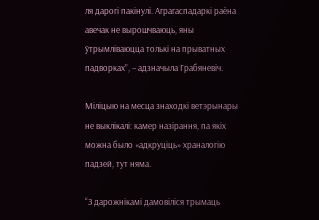ля дарогі пакінулі. Аграгаспадаркі раёна авечак не вырошчваюць, яны ўтрымліваюцца толькі на прыватных падворках”, – адзначыла Грабяневіч.

Міліцыю на месца знаходкі ветэрынары не выклікалі: камер назірання, па якіх можна было «адкруціць» храналогію падзей, тут няма.

“З дарожнікамі дамовіліся трымаць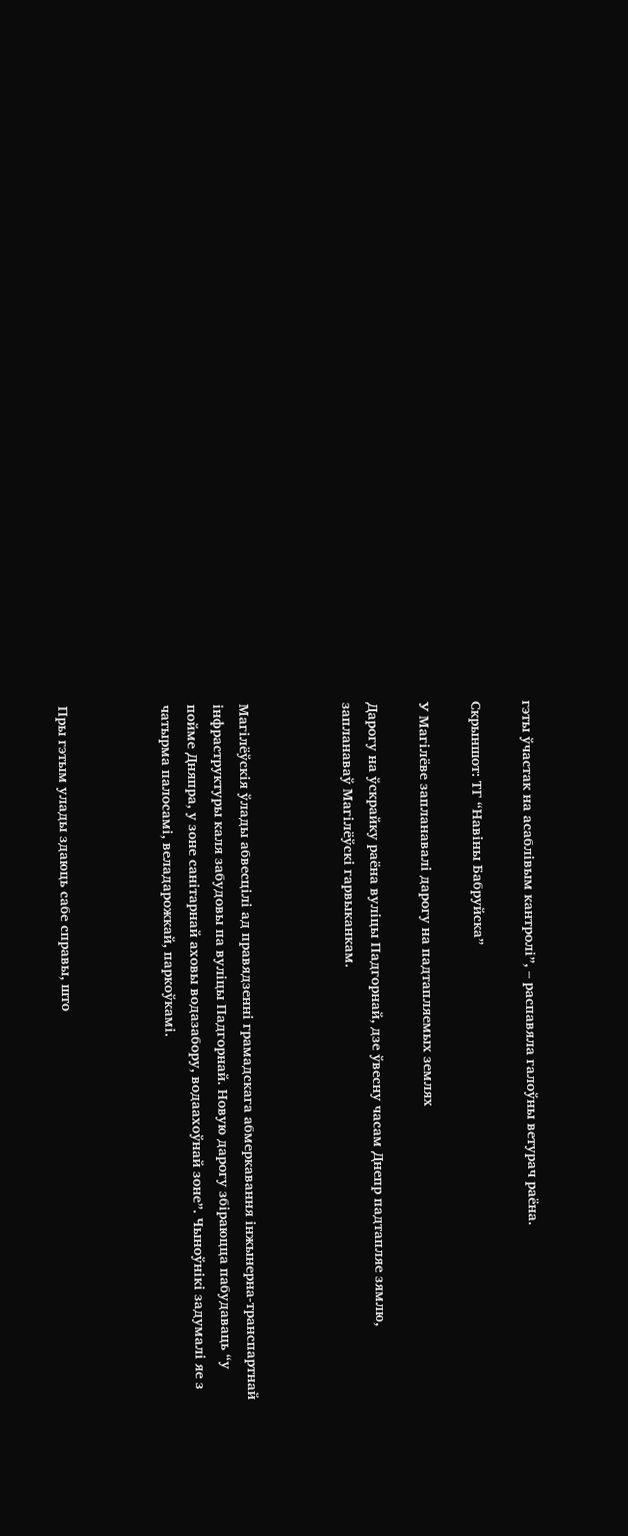гэты ўчастак на асаблівым кантролі”, – распавяла галоўны ветурач раёна.

Скрыншот: ТГ “Навіны Бабруйска”

У Магілёве запланавалі дарогу на падтапляемых землях

Дарогу на ўскрайку раёна вуліцы Падгорнай, дзе ўвесну часам Днепр падтапляе зямлю, запланаваў Магілёўскі гарвыканкам.



Магілёўскія ўлады абвесцілі ад правядзенні грамадскага абмеркавання інжынерна-транспартнай інфраструктуры каля забудовы па вуліцы Падгорнай. Новую дарогу збіраюцца пабудаваць “у пойме Дняпра, у зоне санітарнай аховы водазабору, водаахоўнай зоне”. Чыноўнікі задумалі яе з чатырма палосамі, веладарожкай, паркоўкамі.



Пры гэтым улады здаюць сабе справы, што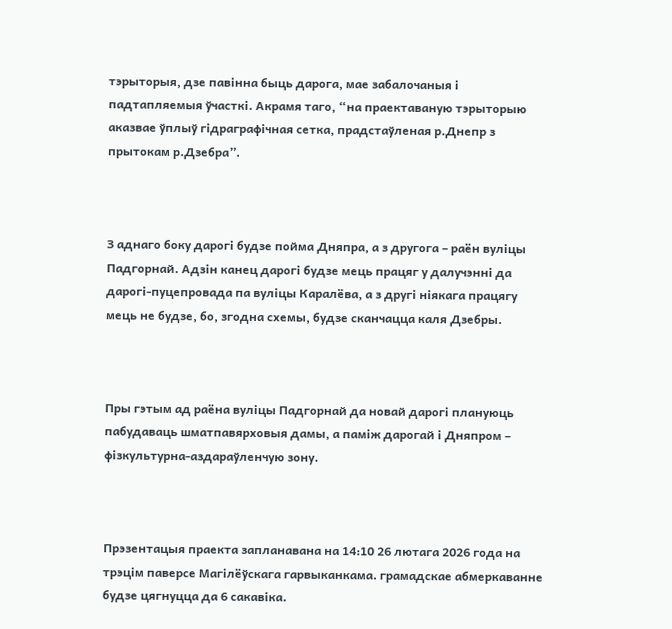тэрыторыя, дзе павінна быць дарога, мае забалочаныя і падтапляемыя ўчасткі. Акрамя таго, “на праектаваную тэрыторыю аказвае ўплыў гідраграфічная сетка, прадстаўленая р.Днепр з прытокам р.Дзебра”.



З аднаго боку дарогі будзе пойма Дняпра, а з другога – раён вуліцы Падгорнай. Адзін канец дарогі будзе мець працяг у далучэнні да дарогі-пуцепровада па вуліцы Каралёва, а з другі ніякага працягу мець не будзе, бо, згодна схемы, будзе сканчацца каля Дзебры.



Пры гэтым ад раёна вуліцы Падгорнай да новай дарогі плануюць пабудаваць шматпавярховыя дамы, а паміж дарогай і Дняпром – фізкультурна-аздараўленчую зону.



Прэзентацыя праекта запланавана на 14:10 26 лютага 2026 года на трэцім паверсе Магілёўскага гарвыканкама. грамадскае абмеркаванне будзе цягнуцца да 6 сакавіка.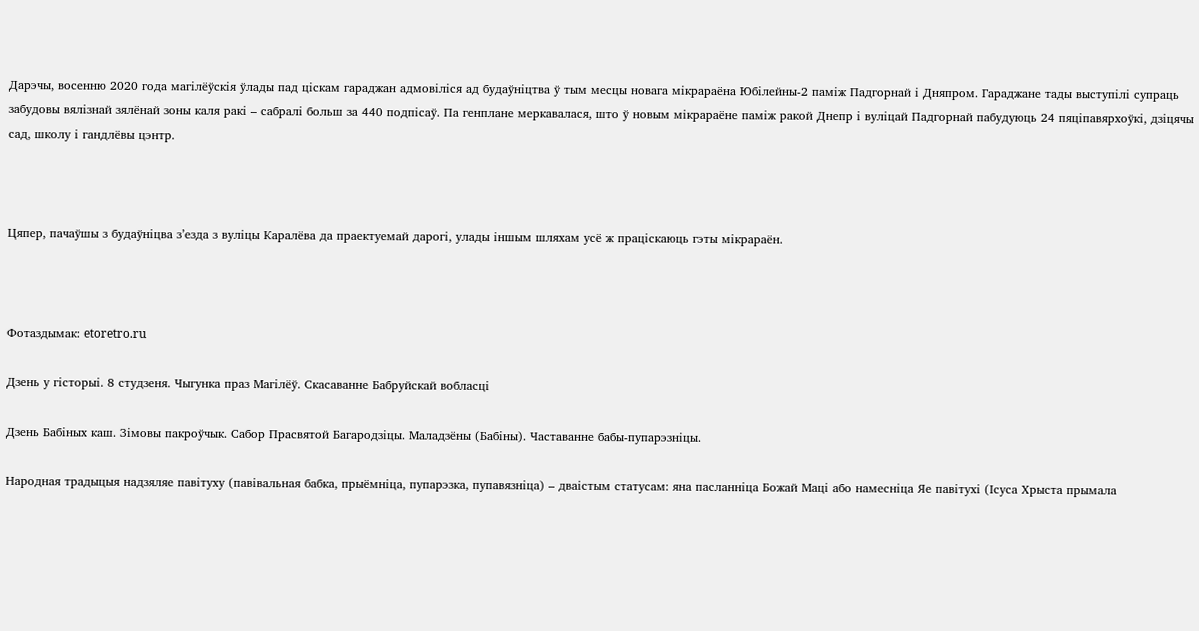Дарэчы, восенню 2020 года магілёўскія ўлады пад ціскам гараджан адмовіліся ад будаўніцтва ў тым месцы новага мікрараёна Юбілейны-2 паміж Падгорнай і Дняпром. Гараджане тады выступілі супраць забудовы вялізнай зялёнай зоны каля ракі – сабралі больш за 440 подпісаў. Па генплане меркавалася, што ў новым мікрараёне паміж ракой Днепр і вуліцай Падгорнай пабудуюць 24 пяціпавярхоўкі, дзіцячы сад, школу і гандлёвы цэнтр.



Цяпер, пачаўшы з будаўніцва з’езда з вуліцы Каралёва да праектуемай дарогі, улады іншым шляхам усё ж праціскаюць гэты мікрараён.



Фотаздымак: etoretro.ru

Дзень у гісторыі. 8 студзеня. Чыгунка праз Магілёў. Скасаванне Бабруйскай вобласці

Дзень Бабіных каш. Зімовы пакроўчык. Сабор Прасвятой Багародзіцы. Маладзёны (Бабіны). Частаванне бабы-пупарэзніцы.

Народная традыцыя надзяляе павітуху (павівальная бабка, прыёмніца, пупарэзка, пупавязніца) – дваістым статусам: яна пасланніца Божай Маці або намесніца Яе павітухі (Ісуса Хрыста прымала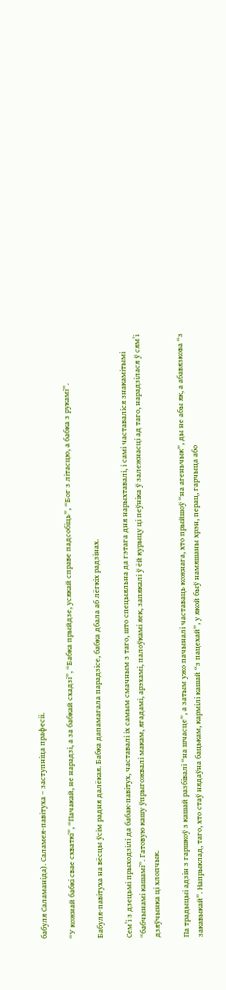бабуля Саламаніда). Саламея-павітуха – заступніца прафесіі.

“У кожнай бабкі свае схваткі”, “Пачакай, не нарадзі, а за бабкай схадзі”, “Бабка прыйдзе, усякай справе падсобіць”, “Бог з літасцю, а бабка з рукамі”.

Бабуля-павітуха на вёсцы ўсім радня далёкая. Бабка дапамагала парадзісе, бабка дбала аб лёгкіх радзінах.

Сем’і з дзецьмі прыходзілі да бабак-павітух, частавалі іх самым смачным з таго, што спецыяльна да гэтага дня нарыхтавалі, і самі частаваліся знакамітымі “бабчынамі кашамі”. Гатовую кашу ўпрыгожвалі макам, ягадамі, арэхамі, палоўкамі яек, запякалі ў ёй курыцу ці пеўніка ў залежнасці ад таго, нарадзілася ў сям’і дзяўчынка ці хлопчык.

Па традыцыі адзін з гаршкоў з кашай разбівалі “на шчасце”, а затым ужо пачыналі частаваць кожнага, хто прыйшоў “на агеньчык”, ды не абы як, а абавязкова “з закавыкай”. Напрыклад, таго, хто стаў нядаўна бацькам, кармілі кашай “з пацехай”, у якой быў намяшаны хрэн, перац, гарчыца або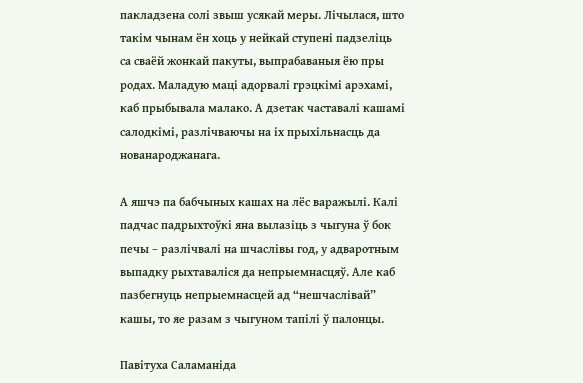пакладзена солі звыш усякай меры. Лічылася, што такім чынам ён хоць у нейкай ступені падзеліць са сваёй жонкай пакуты, выпрабаваныя ёю пры родах. Маладую маці адорвалі грэцкімі арэхамі, каб прыбывала малако. А дзетак частавалі кашамі салодкімі, разлічваючы на іх прыхільнасць да нованароджанага.

А яшчэ па бабчыных кашах на лёс варажылі. Калі падчас падрыхтоўкі яна вылазіць з чыгуна ў бок печы – разлічвалі на шчаслівы год, у адваротным выпадку рыхтаваліся да непрыемнасцяў. Але каб пазбегнуць непрыемнасцей ад “нешчаслівай” кашы, то яе разам з чыгуном тапілі ў палонцы.

Павітуха Саламаніда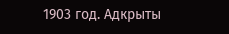1903 год. Адкрыты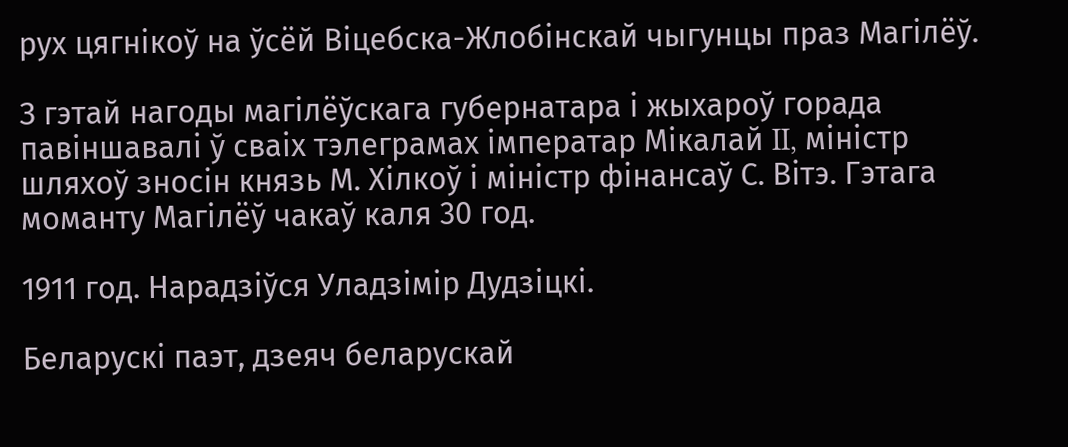рух цягнікоў на ўсёй Віцебска-Жлобінскай чыгунцы праз Магілёў.

З гэтай нагоды магілёўскага губернатара і жыхароў горада павіншавалі ў сваіх тэлеграмах імператар Мікалай II, міністр шляхоў зносін князь М. Хілкоў і міністр фінансаў С. Вітэ. Гэтага моманту Магілёў чакаў каля 30 год.

1911 год. Нарадзіўся Уладзімір Дудзіцкі.

Беларускі паэт, дзеяч беларускай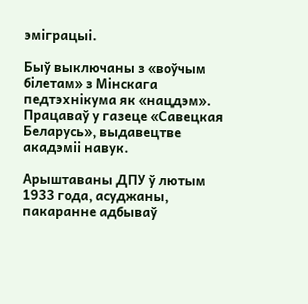эміграцыі.

Быў выключаны з «воўчым білетам» з Мінскага педтэхнікума як «нацдэм». Працаваў у газеце «Савецкая Беларусь», выдавецтве акадэміі навук.

Арыштаваны ДПУ ў лютым 1933 года, асуджаны, пакаранне адбываў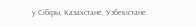у Сібіры, Казахстане, Узбекістане.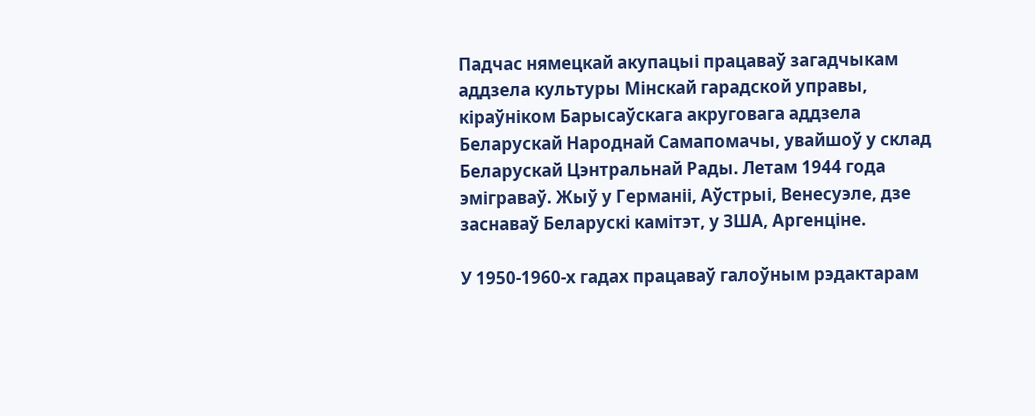Падчас нямецкай акупацыі працаваў загадчыкам аддзела культуры Мінскай гарадской управы, кіраўніком Барысаўскага акруговага аддзела Беларускай Народнай Самапомачы, увайшоў у склад Беларускай Цэнтральнай Рады. Летам 1944 года эміграваў. Жыў у Германіі, Аўстрыі, Венесуэле, дзе заснаваў Беларускі камітэт, у ЗША, Аргенціне.

У 1950-1960-х гадах працаваў галоўным рэдактарам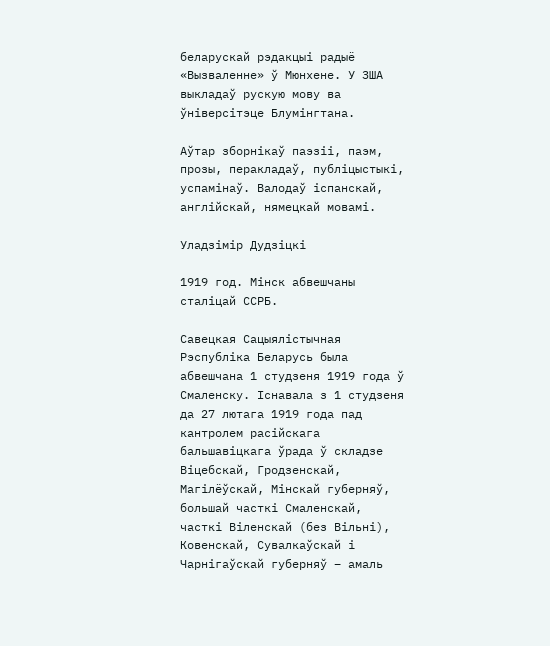беларускай рэдакцыі радыё «Вызваленне» ў Мюнхене. У ЗША выкладаў рускую мову ва ўніверсітэце Блумінгтана.

Аўтар зборнікаў паэзіі, паэм, прозы, перакладаў, публіцыстыкі, успамінаў. Валодаў іспанскай, англійскай, нямецкай мовамі.

Уладзімір Дудзіцкі

1919 год. Мінск абвешчаны сталіцай ССРБ.

Савецкая Сацыялістычная Рэспубліка Беларусь была абвешчана 1 студзеня 1919 года ў Смаленску. Існавала з 1 студзеня да 27 лютага 1919 года пад кантролем расійскага бальшавіцкага ўрада ў складзе Віцебскай, Гродзенскай, Магілёўскай, Мінскай губерняў, большай часткі Смаленскай, часткі Віленскай (без Вільні), Ковенскай, Сувалкаўскай і Чарнігаўскай губерняў – амаль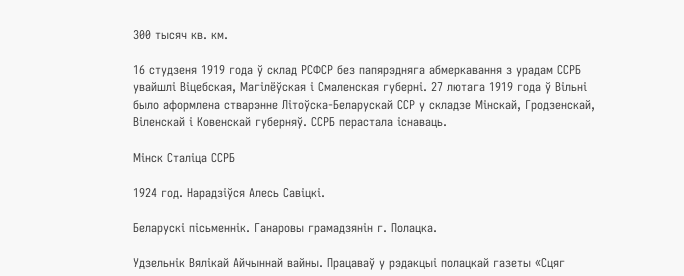300 тысяч кв. км.

16 студзеня 1919 года ў склад РСФСР без папярэдняга абмеркавання з урадам ССРБ увайшлі Віцебская, Магілёўская і Смаленская губерні. 27 лютага 1919 года ў Вільні было аформлена стварэнне Літоўска-Беларускай ССР у складзе Мінскай, Гродзенскай, Віленскай і Ковенскай губерняў. ССРБ перастала існаваць.

Мінск Сталіца ССРБ

1924 год. Нарадзіўся Алесь Савіцкі.

Беларускі пісьменнік. Ганаровы грамадзянін г. Полацка.

Удзельнік Вялікай Айчыннай вайны. Працаваў у рэдакцыі полацкай газеты «Сцяг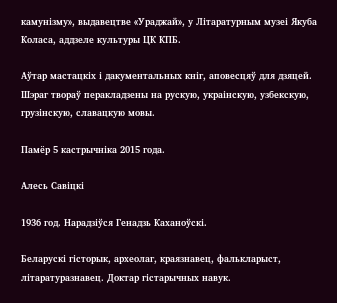камунізму», выдавецтве «Ураджай», у Літаратурным музеі Якуба Коласа, аддзеле культуры ЦК КПБ.

Аўтар мастацкіх і дакументальных кніг, аповесцяў для дзяцей. Шэраг твораў перакладзены на рускую, украінскую, узбекскую, грузінскую, славацкую мовы.

Памёр 5 кастрычніка 2015 года.

Алесь Савіцкі

1936 год. Нарадзіўся Генадзь Каханоўскі.

Беларускі гісторык, археолаг, краязнавец, фалькларыст, літаратуразнавец. Доктар гістарычных навук.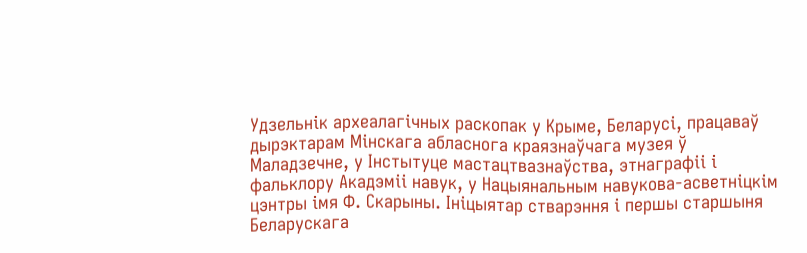Удзельнік археалагічных раскопак у Крыме, Беларусі, працаваў дырэктарам Мінскага абласнога краязнаўчага музея ў Маладзечне, у Інстытуце мастацтвазнаўства, этнаграфіі і фальклору Акадэміі навук, у Нацыянальным навукова-асветніцкім цэнтры імя Ф. Скарыны. Ініцыятар стварэння і першы старшыня Беларускага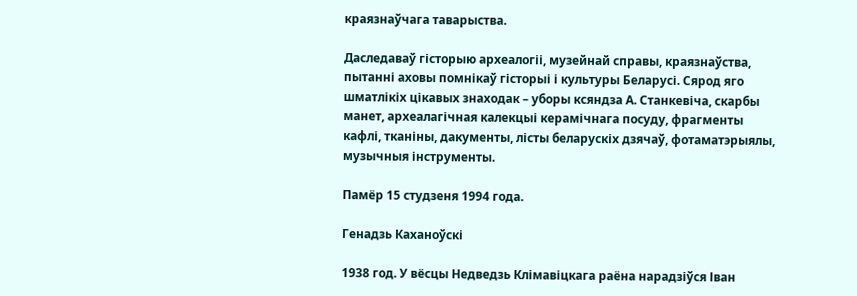краязнаўчага таварыства.

Даследаваў гісторыю археалогіі, музейнай справы, краязнаўства, пытанні аховы помнікаў гісторыі і культуры Беларусі. Сярод яго шматлікіх цікавых знаходак – уборы ксяндза А. Станкевіча, скарбы манет, археалагічная калекцыі керамічнага посуду, фрагменты кафлі, тканіны, дакументы, лісты беларускіх дзячаў, фотаматэрыялы, музычныя інструменты.

Памёр 15 студзеня 1994 года.

Генадзь Каханоўскі

1938 год. У вёсцы Недведзь Клімавіцкага раёна нарадзіўся Іван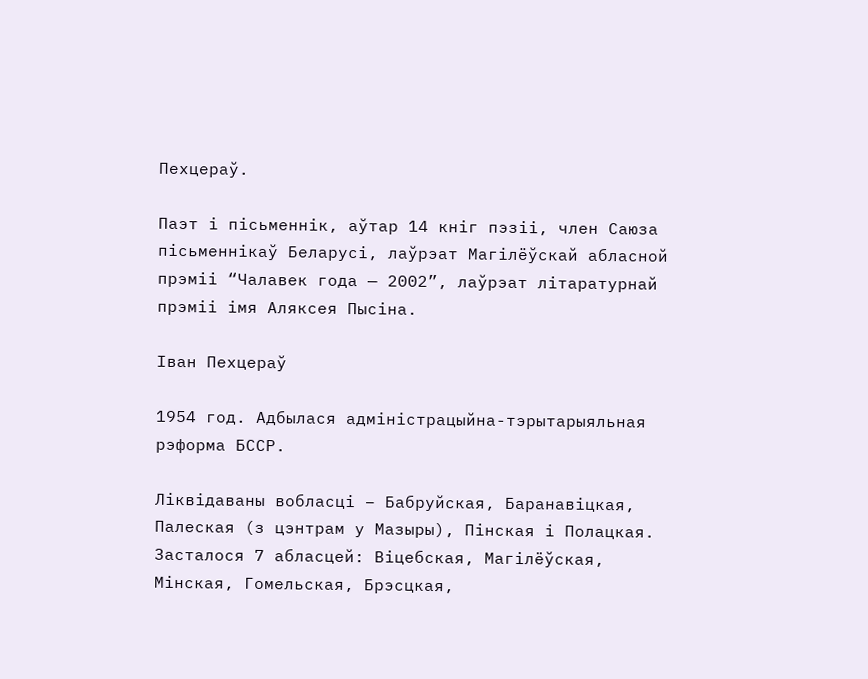Пехцераў.

Паэт і пісьменнік, аўтар 14 кніг пэзіі, член Саюза пісьменнікаў Беларусі, лаўрэат Магілёўскай абласной прэміі “Чалавек года — 2002”, лаўрэат літаратурнай прэміі імя Аляксея Пысіна.

Іван Пехцераў

1954 год. Адбылася адміністрацыйна-тэрытарыяльная рэформа БССР.

Ліквідаваны вобласці – Бабруйская, Баранавіцкая, Палеская (з цэнтрам у Мазыры), Пінская і Полацкая. Засталося 7 абласцей: Віцебская, Магілёўская, Мінская, Гомельская, Брэсцкая,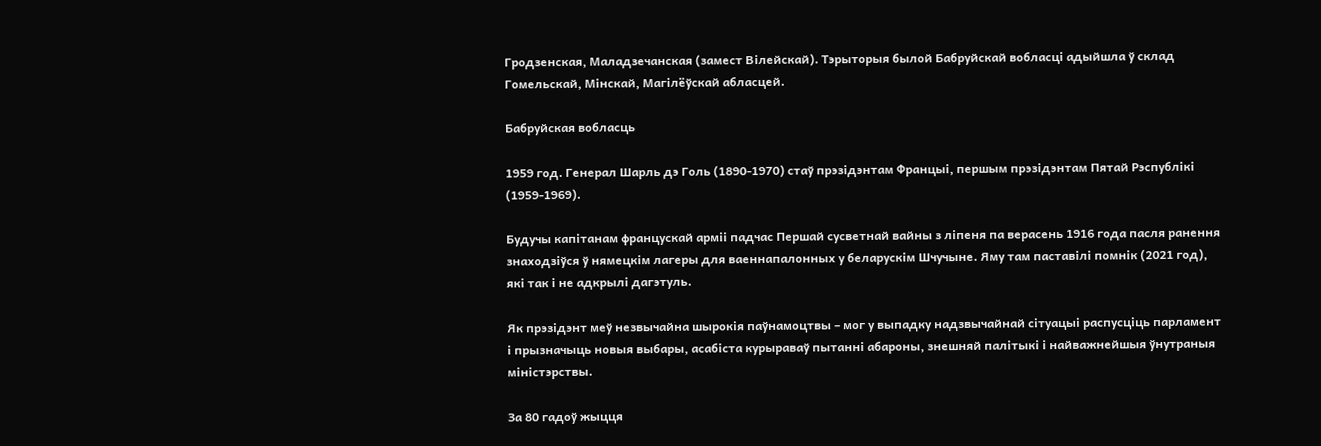Гродзенская, Маладзечанская (замест Вілейскай). Тэрыторыя былой Бабруйскай вобласці адыйшла ў склад Гомельскай, Мінскай, Магілёўскай абласцей.

Бабруйская вобласць

1959 год. Генерал Шарль дэ Голь (1890-1970) стаў прэзідэнтам Францыі, першым прэзідэнтам Пятай Рэспублікі (1959-1969).

Будучы капітанам францускай арміі падчас Першай сусветнай вайны з ліпеня па верасень 1916 года пасля ранення знаходзіўся ў нямецкім лагеры для ваеннапалонных у беларускім Шчучыне. Яму там паставілі помнік (2021 год), які так і не адкрылі дагэтуль.

Як прэзідэнт меў незвычайна шырокія паўнамоцтвы – мог у выпадку надзвычайнай сітуацыі распусціць парламент і прызначыць новыя выбары, асабіста курыраваў пытанні абароны, знешняй палітыкі і найважнейшыя ўнутраныя міністэрствы.

За 80 гадоў жыцця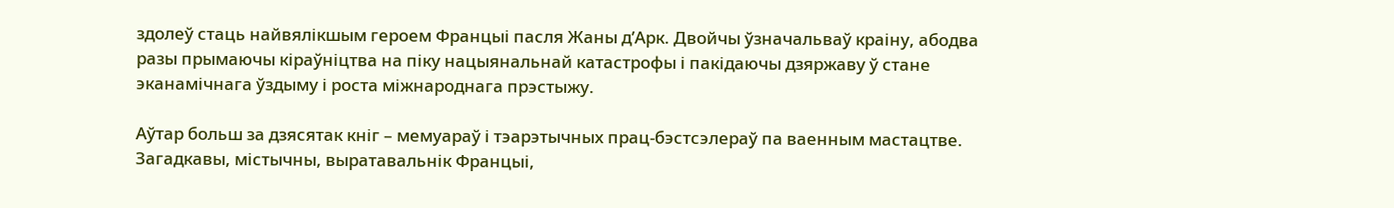здолеў стаць найвялікшым героем Францыі пасля Жаны д’Арк. Двойчы ўзначальваў краіну, абодва разы прымаючы кіраўніцтва на піку нацыянальнай катастрофы і пакідаючы дзяржаву ў стане эканамічнага ўздыму і роста міжнароднага прэстыжу.

Аўтар больш за дзясятак кніг – мемуараў і тэарэтычных прац-бэстсэлераў па ваенным мастацтве. Загадкавы, містычны, выратавальнік Францыі,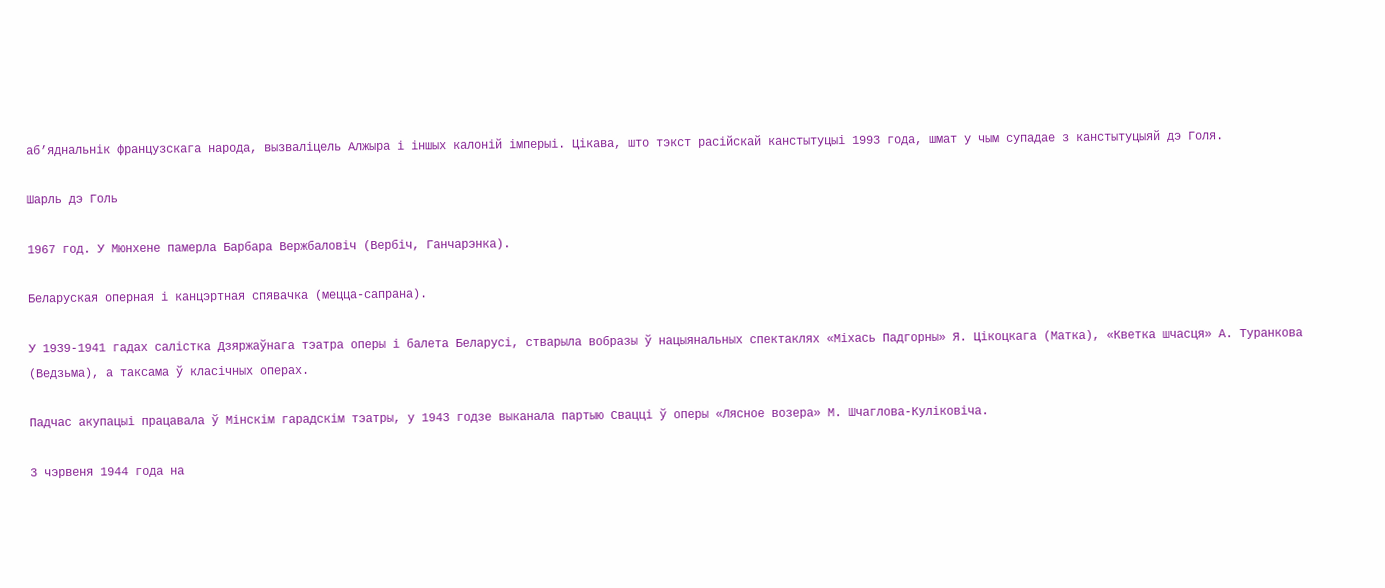аб’яднальнік французскага народа, вызваліцель Алжыра і іншых калоній імперыі. Цікава, што тэкст расійскай канстытуцыі 1993 года, шмат у чым супадае з канстытуцыяй дэ Голя.

Шарль дэ Голь

1967 год. У Мюнхене памерла Барбара Вержбаловіч (Вербіч, Ганчарэнка).

Беларуская оперная і канцэртная спявачка (мецца-сапрана).

У 1939-1941 гадах салістка Дзяржаўнага тэатра оперы і балета Беларусі, стварыла вобразы ў нацыянальных спектаклях «Міхась Падгорны» Я. Цікоцкага (Матка), «Кветка шчасця» А. Туранкова (Ведзьма), а таксама ў класічных операх.

Падчас акупацыі працавала ў Мінскім гарадскім тэатры, у 1943 годзе выканала партыю Свацці ў оперы «Лясное возера» М. Шчаглова-Куліковіча.

3 чэрвеня 1944 года на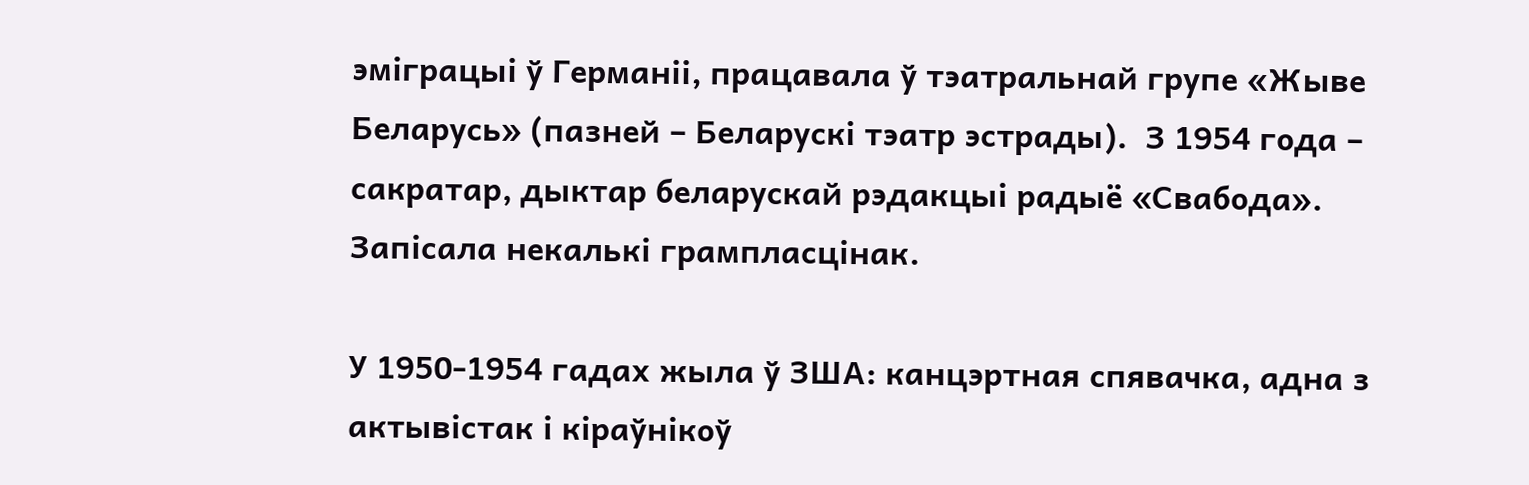эміграцыі ў Германіі, працавала ў тэатральнай групе «Жыве Беларусь» (пазней – Беларускі тэатр эстрады).  З 1954 года – сакратар, дыктар беларускай рэдакцыі радыё «Свабода». Запісала некалькі грампласцінак.

У 1950-1954 гадах жыла ў ЗША: канцэртная спявачка, адна з актывістак і кіраўнікоў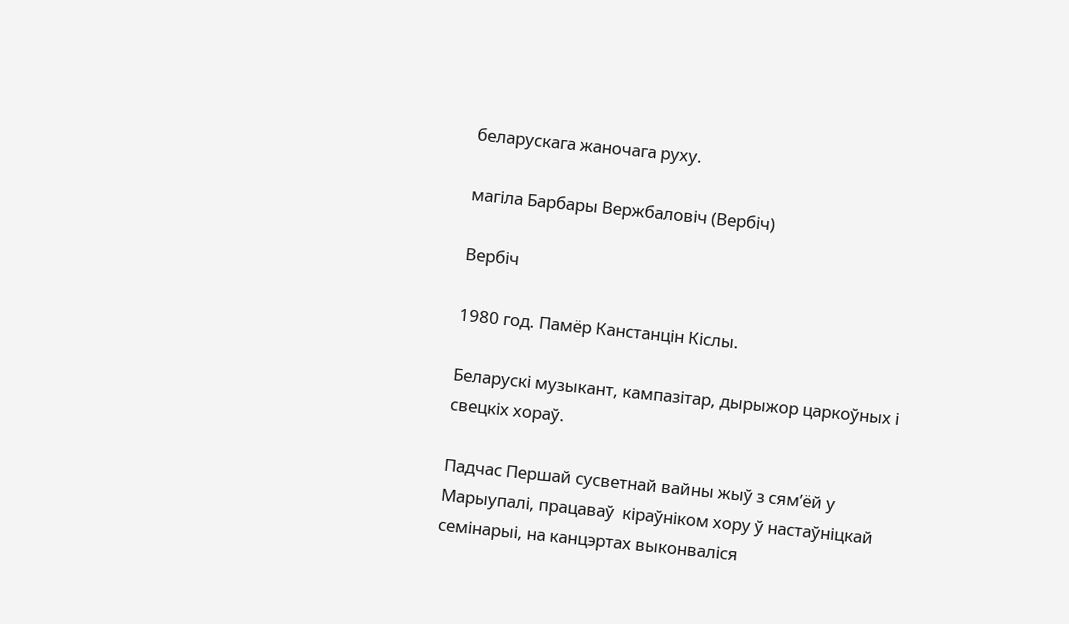беларускага жаночага руху.

магіла Барбары Вержбаловіч (Вербіч)

Вербіч

1980 год. Памёр Канстанцін Кіслы.

Беларускі музыкант, кампазітар, дырыжор царкоўных і свецкіх хораў.

Падчас Першай сусветнай вайны жыў з сям’ёй у Марыупалі, працаваў  кіраўніком хору ў настаўніцкай семінарыі, на канцэртах выконваліся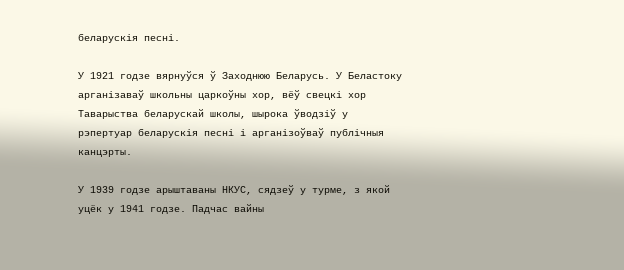беларускія песні.

У 1921 годзе вярнуўся ў Заходнюю Беларусь. У Беластоку арганізаваў школьны царкоўны хор, вёў свецкі хор Таварыства беларускай школы, шырока ўводзіў у рэпертуар беларускія песні і арганізоўваў публічныя канцэрты.

У 1939 годзе арыштаваны НКУС, сядзеў у турме, з якой уцёк у 1941 годзе. Падчас вайны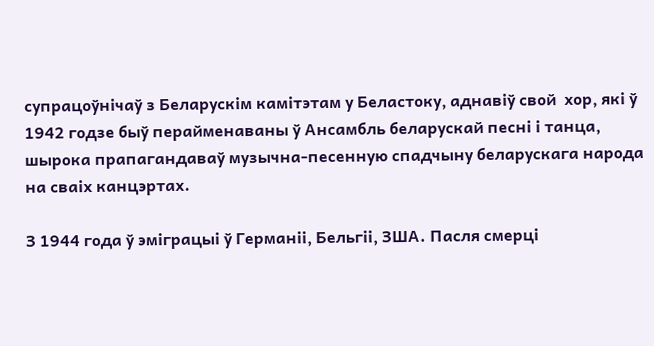супрацоўнічаў з Беларускім камітэтам у Беластоку, аднавіў свой  хор, які ў 1942 годзе быў перайменаваны ў Ансамбль беларускай песні і танца, шырока прапагандаваў музычна-песенную спадчыну беларускага народа на сваіх канцэртах.

З 1944 года ў эміграцыі ў Германіі, Бельгіі, ЗША. Пасля смерці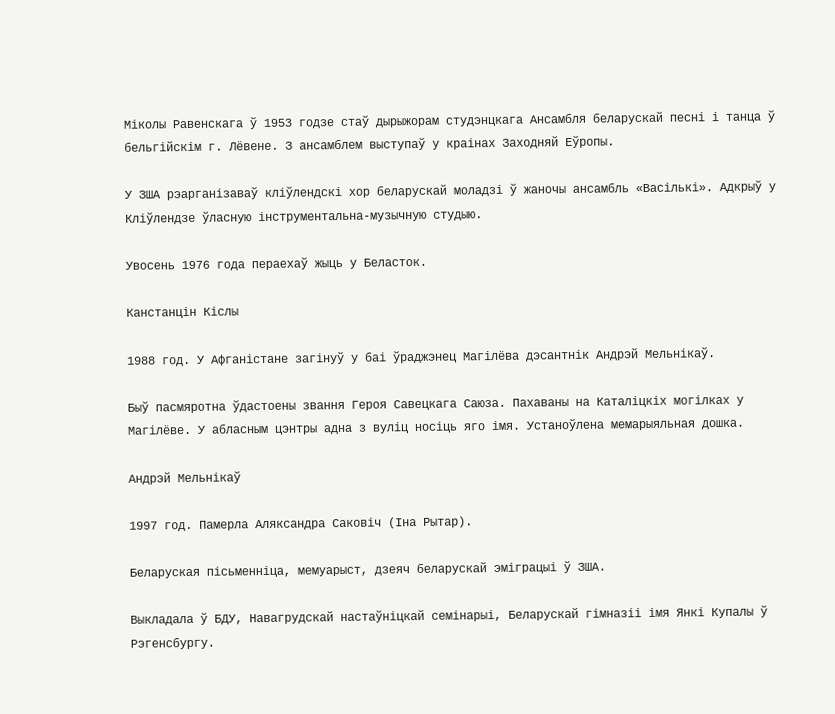Міколы Равенскага ў 1953 годзе стаў дырыжорам студэнцкага Ансамбля беларускай песні і танца ў бельгійскім г. Лёвене. З ансамблем выступаў у краінах Заходняй Еўропы.

У ЗША рэарганізаваў кліўлендскі хор беларускай моладзі ў жаночы ансамбль «Васількі». Адкрыў у Кліўлендзе ўласную інструментальна-музычную студыю.

Увосень 1976 года пераехаў жыць у Беласток.

Канстанцін Кіслы

1988 год. У Афганістане загінуў у баі ўраджэнец Магілёва дэсантнік Андрэй Мельнікаў.

Быў пасмяротна ўдастоены звання Героя Савецкага Саюза. Пахаваны на Каталіцкіх могілках у Магілёве. У абласным цэнтры адна з вуліц носіць яго імя. Устаноўлена мемарыяльная дошка.

Андрэй Мельнікаў

1997 год. Памерла Аляксандра Саковіч (Іна Рытар).

Беларуская пісьменніца, мемуарыст, дзеяч беларускай эміграцыі ў ЗША.

Выкладала ў БДУ, Навагрудскай настаўніцкай семінарыі, Беларускай гімназіі імя Янкі Купалы ў Рэгенсбургу.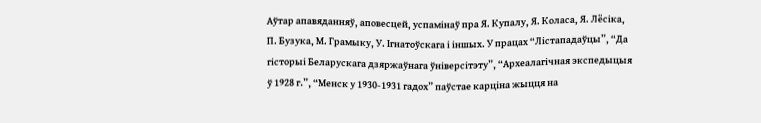Аўтар апавяданняў, аповесцей, успамінаў пра Я. Купалу, Я. Коласа, Я. Лёсіка, П. Бузука, М. Грамыку, У. Ігнатоўскага і іншых. У працах “Лістападаўцы”, “Да гісторыі Беларускага дзяржаўнага ўніверсітэту”, “Археалагічная экспедыцыя ў 1928 г.”, “Менск у 1930-1931 гадох” паўстае карціна жыцця на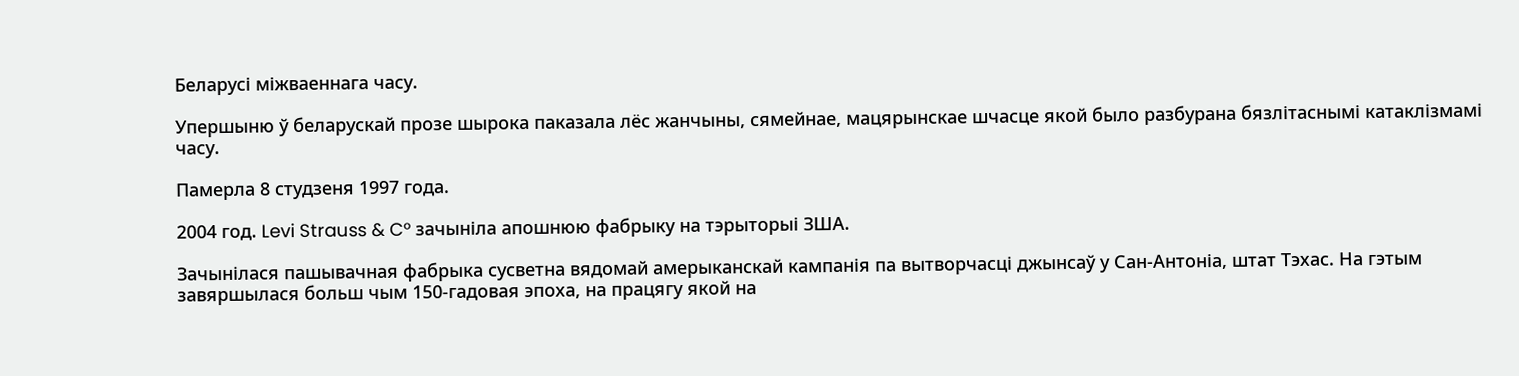Беларусі міжваеннага часу.

Упершыню ў беларускай прозе шырока паказала лёс жанчыны, сямейнае, мацярынскае шчасце якой было разбурана бязлітаснымі катаклізмамі часу.

Памерла 8 студзеня 1997 года.

2004 год. Levi Strauss & C° зачыніла апошнюю фабрыку на тэрыторыі ЗША.

Зачынілася пашывачная фабрыка сусветна вядомай амерыканскай кампанія па вытворчасці джынсаў у Сан-Антоніа, штат Тэхас. На гэтым завяршылася больш чым 150-гадовая эпоха, на працягу якой на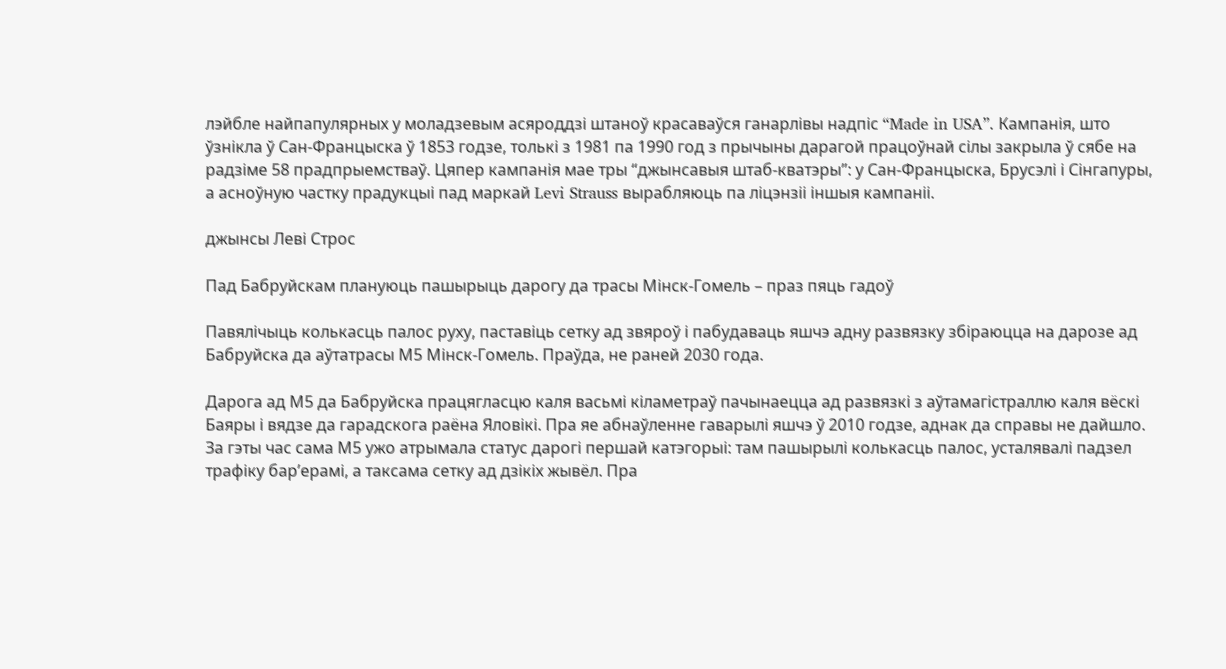лэйбле найпапулярных у моладзевым асяроддзі штаноў красаваўся ганарлівы надпіс “Made in USA”. Кампанія, што ўзнікла ў Сан-Францыска ў 1853 годзе, толькі з 1981 па 1990 год з прычыны дарагой працоўнай сілы закрыла ў сябе на радзіме 58 прадпрыемстваў. Цяпер кампанія мае тры “джынсавыя штаб-кватэры”: у Сан-Францыска, Брусэлі і Сінгапуры, а асноўную частку прадукцыі пад маркай Levi Strauss вырабляюць па ліцэнзіі іншыя кампаніі.

джынсы Леві Строс

Пад Бабруйскам плануюць пашырыць дарогу да трасы Мінск-Гомель – праз пяць гадоў

Павялічыць колькасць палос руху, паставіць сетку ад звяроў і пабудаваць яшчэ адну развязку збіраюцца на дарозе ад Бабруйска да аўтатрасы М5 Мінск-Гомель. Праўда, не раней 2030 года.

Дарога ад М5 да Бабруйска працягласцю каля васьмі кіламетраў пачынаецца ад развязкі з аўтамагістраллю каля вёскі Баяры і вядзе да гарадскога раёна Яловікі. Пра яе абнаўленне гаварылі яшчэ ў 2010 годзе, аднак да справы не дайшло. За гэты час сама М5 ужо атрымала статус дарогі першай катэгорыі: там пашырылі колькасць палос, усталявалі падзел трафіку бар’ерамі, а таксама сетку ад дзікіх жывёл. Пра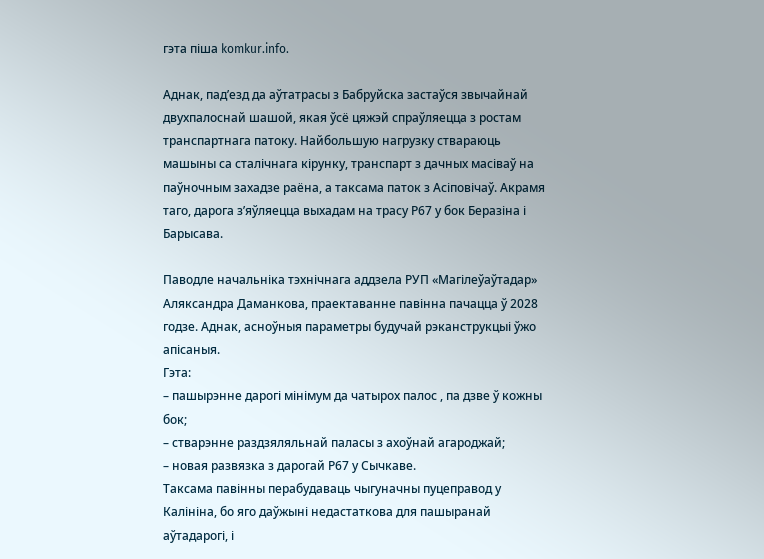гэта піша komkur.info.

Аднак, пад’езд да аўтатрасы з Бабруйска застаўся звычайнай двухпалоснай шашой, якая ўсё цяжэй спраўляецца з ростам транспартнага патоку. Найбольшую нагрузку ствараюць машыны са сталічнага кірунку, транспарт з дачных масіваў на паўночным захадзе раёна, а таксама паток з Асіповічаў. Акрамя таго, дарога з’яўляецца выхадам на трасу Р67 у бок Беразіна і Барысава.

Паводле начальніка тэхнічнага аддзела РУП «Магілеўаўтадар» Аляксандра Даманкова, праектаванне павінна пачацца ў 2028 годзе. Аднак, асноўныя параметры будучай рэканструкцыі ўжо апісаныя.
Гэта:
– пашырэнне дарогі мінімум да чатырох палос , па дзве ў кожны бок;
– стварэнне раздзяляльнай паласы з ахоўнай агароджай;
– новая развязка з дарогай Р67 у Сычкаве.
Таксама павінны перабудаваць чыгуначны пуцеправод у Калініна, бо яго даўжыні недастаткова для пашыранай аўтадарогі, і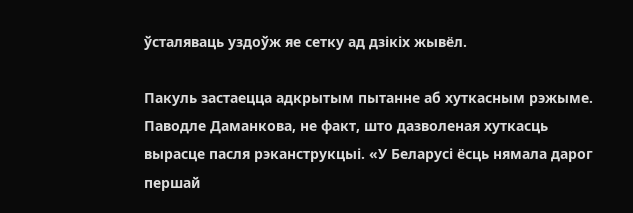ўсталяваць уздоўж яе сетку ад дзікіх жывёл.

Пакуль застаецца адкрытым пытанне аб хуткасным рэжыме. Паводле Даманкова, не факт, што дазволеная хуткасць вырасце пасля рэканструкцыі. «У Беларусі ёсць нямала дарог першай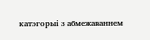катэгорыі з абмежаваннем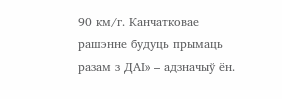90 км/г. Канчатковае рашэнне будуць прымаць разам з ДАІ» – адзначыў ён.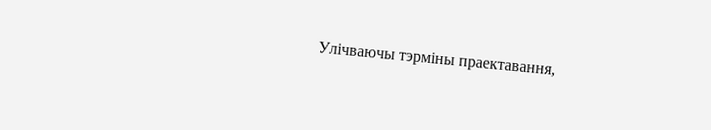Улічваючы тэрміны праектавання,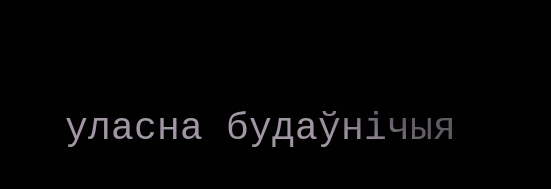уласна будаўнічыя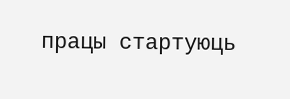працы стартуюць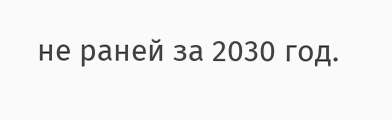не раней за 2030 год.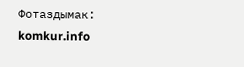Фотаздымак: komkur.info